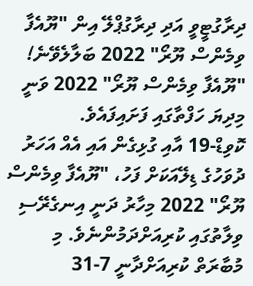ދިރާގުޓީވީ އަދި ދިރާގުޕްލޭ އިން "ޔޫއެފާ ވިމެންސް ޔޫރޯ" 2022 ބަލާލެވޭނެ!
"ޔޫއެފާ ވިމެންސް ޔޫރޯ" 2022 ވަނީ މިދިޔަ ހަފްތާގައި ފަށައިފައެވެ.
ކޮވިޑް-19 އާއި ގުޅިގެން އައި އެއް އަހަރު ދުވަހުގެ ޑިލޭއަކަށް ފަހު، "ޔޫއެފާ ވިމެންސް ޔޫރޯ" 2022 މިހާރު ދަނީ އިނގެރޭސި ވިލާތުގައި ކުރިއަށްދަމުންނެވެ. މި މުބާރަތް ކުރިއަށްދާނީ 7-31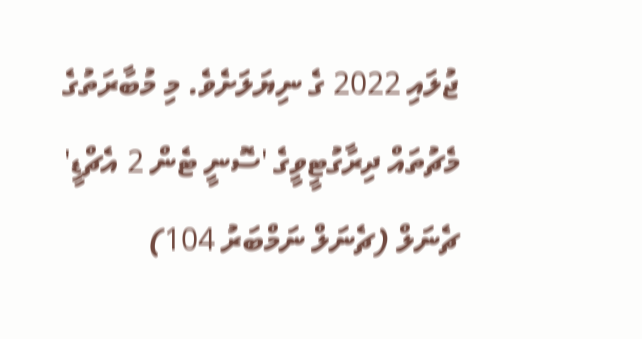ޖުލައި 2022 ގެ ނިޔަލަށެވެ. މި މުބާރަތުގެ މެޗުތައް ދިރާގުޓީވީގެ 'ސޮނީ ޓެން 2 އެޗްޑީ' ޗެނަލް (ޗެނަލް ނަމްބަރު 104)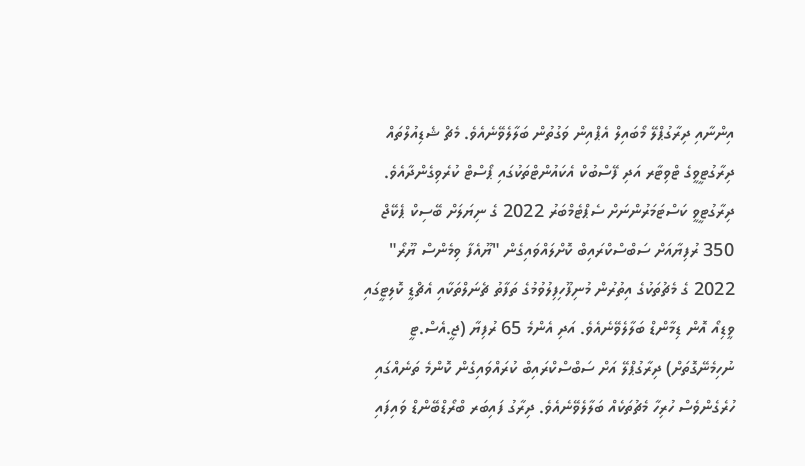އިންނާއި ދިރާގުޕްލޭ މޯބައިލް އެޕްއިން ވަގުތުން ބަލާލެވޭނެއެވެ. މެޗް ޝެޑިއުލްތައް ދިރާގުޓީވީގެ ޓްވިޓާރ އަދި ފޭސްބުކް އެކައުންޓްތަކުގައި ޕޯސްޓް ކުރެވިގެންދާއެވެ.
ދިރާގުޓީވީ ކަސްޓަމަރުންނަށް ސެޕްޓެމްބަރު 2022 ގެ ނިޔަލަށް ބޭސިކް ޕެކޭޖް 350 ރުފިޔާއަށް ސަބްސްކްރައިބް ކޮށްލައްވައިގެން "ޔޫއެފާ ވިމެންސް ޔޫރޯ" 2022 ގެ މެޗުތަކުގެ އިތުރުން މުނިފޫހިފިލުވުމުގެ ތަފާތު ޗެނަލްތަކާއި އެޗްޑީ ކޮލިޓީގައި ވީޑިއޯ އޮން ޑިމާންޑް ބަލާލެވޭނެއެވެ. އަދި އެންމެ 65 ރުފިޔާ (ޖީ.އެސް.ޓީ ނުހިމެނޭގޮތަށް) ދިރާގުޕްލޭ އަށް ސަބްސްކްރައިބް ކުރައްވައިގެން ކޮންމެ ތަނެއްގައި ހުރެގެންވެސް ހުރިހާ މެޗުތަކެއް ބަލާލެވޭނެއެވެ. ދިރާގު ފައިބަރ ބްރޯޑްބޭންޑް ވައިފައި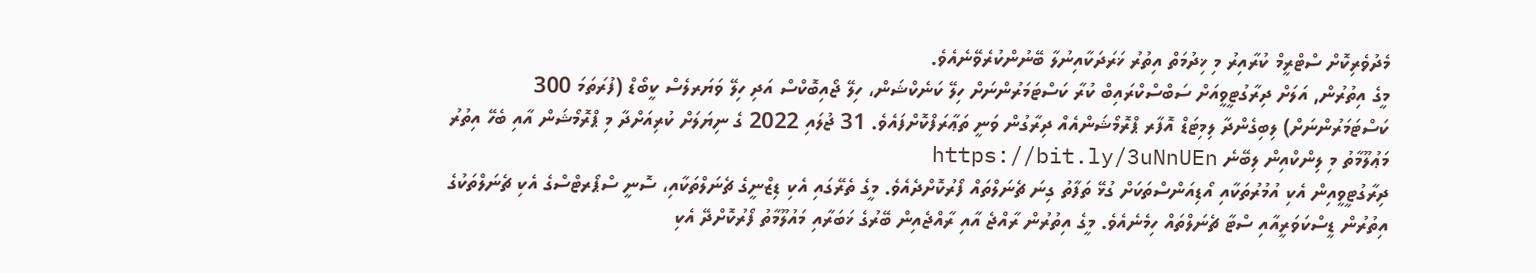މެދުވެރިކޮށް ސްޓްރީމް ކުރާއިރު މި ޚިދުމަތް އިތުރު ޚަރަދަކާއިނުލާ ބޭނުންކުރެވޭނެއެވެ.
މީގެ އިތުރުން, އަލަށް ދިރާގުޓީވީއަށް ސަބްސްކްރައިބް ކުރާ ކަސްޓަމަރުންނަށް ހިލޭ ކަނެކްޝަން، ހިލޭ ޖޯއިބޮކްސް އަދި ހިލޭ ވަޔަރލެސް ކީބޯޑް (ފުރަތަމަ 300 ކަސްޓަމަރުންނަށް) ލިބިގެންދާ ލިމިޓަޑް އޮފާރ ޕްރޮމޯޝަންއެއް ދިރާގުން ވަނީ ތަޢާރަފްކޮށްފައެވެ. 31 ޖުލައި 2022 ގެ ނިޔަލަށް ކުރިއަށްދާ މި ޕްރޮމޯޝަން އާއި ބެހޭ އިތުރު މަޢުލޫމާތު މި ލިންކްއިން ލިބޭނެ https://bit.ly/3uNnUEn
ދިރާގުޓީވީއިން އެކި އުމުރުތަކާއި އޯޑިއަންސްތަކަށް ގުޅޭ ތަފާތު ގިނަ ޗެނަލްތައް ފޯރުކޮށްދެއެވެ. މީގެ ތެރޭގައި އެކި ޑިޒްނީގެ ޗެނަލްތަކާއި، ސޮނީ ސްޕޯރޓްސްގެ އެކި ޗެނަލްތަކުގެ އިތުރުން ޑީސްކަވަރީއާއި ސްޓާ ޗެނަލްތައް ހިމެނެއެވެ. މީގެ އިތުރުން ރާއްޖެ އާއި ރާއްޖެއިން ބޭރުގެ ޚަބަރާއި މައުލޫމާތު ފޯރުކޮށްދޭ އެކި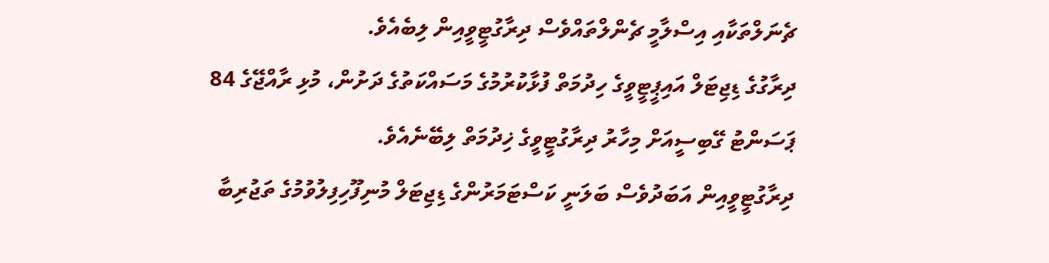ޗެނަލްތަކާއި އިސްލާމީ ޗެންލްތައްވެސް ދިރާގުޓީވީއިން ލިބެއެވެ.
ދިރާގުގެ ޑިޖިޓަލް އައިޕީޓީވީގެ ހިދުމަތް ފުޅާކުރުމުގެ މަސައްކަތުގެ ދަށުން، މުޅި ރާއްޖޭގެ 84 ޕަސަންޓު ގޭބިސީއަށް މިހާރު ދިރާގުޓީވީގެ ޚިދުމަތް ލިބޭނެއެވެ.
ދިރާގުޓީވީއިން އަބަދުވެސް ބަލަނީ ކަސްޓަމަރުންގެ ޑިޖިޓަލް މުނިފޫހިފިލުވުމުގެ ތަޖުރިބާ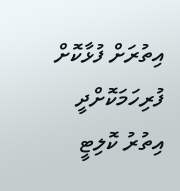އިތުރަށް ފުޅާކޮށް ފުރިހަމަކޮށްދީ އިތުރު ކޮލިޓީ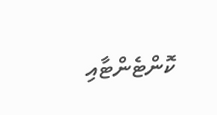ކޮންޓެންޓާއި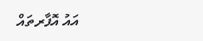އައު އޮފާރތައް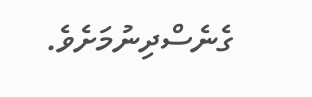ގެނެސްދިނުމަށެވެ.